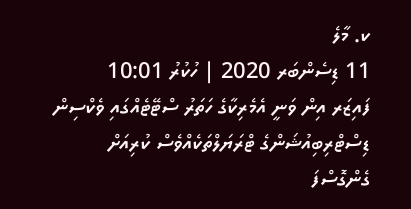ކ. މާލެ
11 ޑިސެންބަރ 2020 | ހުކުރު 10:01
ފައިޒަރ އިން ވަނީ އެމެރިކާގެ ހަތަރު ސްޓޭޓެއްގައި ވެކްސިން ޑިސްޓްރިބިއުޝަންގެ ޓްރަޔަލްތަކެއްވެސް ކުރިއަށް ގެންގޮސްފަ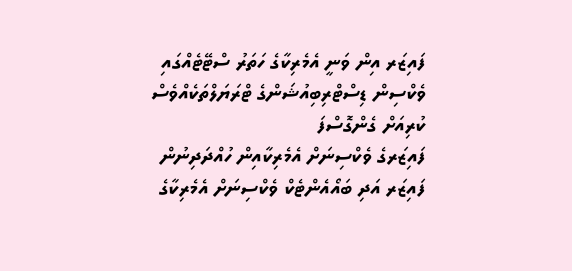ފައިޒަރ އިން ވަނީ އެމެރިކާގެ ހަތަރު ސްޓޭޓެއްގައި ވެކްސިން ޑިސްޓްރިބިއުޝަންގެ ޓްރަޔަލްތަކެއްވެސް ކުރިއަށް ގެންގޮސްފަ
ފައިޒަރގެ ވެކްސިނަށް އެމެރިކާއިން ހުއްދަދިނުން
ފައިޒަރ އަދި ބައޯއެންޓެކް ވެކްސިނަށް އެމެރިކާގެ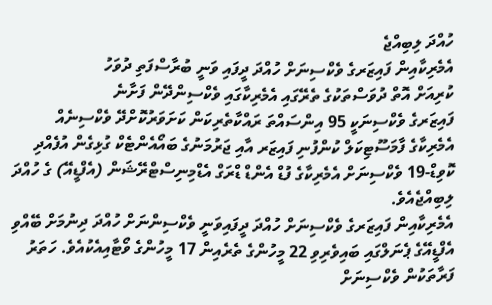ހުއްދަ ލިބިއްޖެ
އެމެރިކާއިން ފައިޒަރގެ ވެކްސިނަށް ހުއްދަ ދީފައި ވަނީ ބުރާސްފަތި ދުވަހު
ކުރިއަށް އޮތް ދުވަސްތަކުގެ ތެރޭގައި އެމެރިކާގައި ވެކްސިންދޭން ފަށާނެ
ފައިޒަރގެ ވެކްސިނަކީ 95 އިންސައްތަ ރައްކާތެރިކަން ކަށަވަރުކޮށްދޭ ވެކްސިނެއް
އެމެރިކާގެ ފާމަސޫޓިކަލް ކުންފުނި ފައިޒަރ އާއި ޖަރުމަނުގެ ބައޯއެންޓެކް ގުޅިގެން އުފެއްދި ކޮވިޑް-19 ވެކްސިނަށް އެމެރިކާގެ ފުޑް އެންޑް ޑްރަގް އެޑްމިނިސްޓްރޭޝަން (އެފްޑީއޭ) ގެ ހުއްދަ ލިބިއްޖެއެވެ.
އެމެރިކާއިން ފައިޒަރގެ ވެކްސިނަށް ހުއްދަ ދީފައިވަނީ ވެކްސިންނަށް ހުއްދަ ދިނުމަށް ބޭއްވި އެފްޑީއޭގެ ޕެނަލްގައި ބައިވެރިވި 22 މީހުންގެ ތެރެއިން 17 މީހުންގެ ވޯޓާއިއެކުއެވެ. ހަތަރު ފަރާތަކުން ވެކްސިނަށް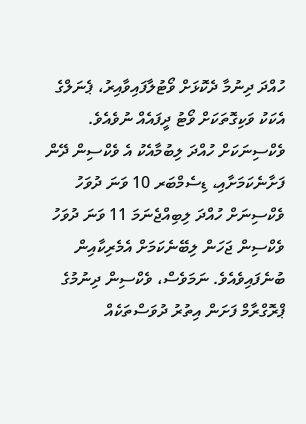ހުއްދަ ދިނުމާ ދެކޮޅަށް ވޯޓުލާފައިވާއިރު، ޕެނަލްގެ އެކަކު ވަކިގޮތަކަށް ވޯޓު ދީފައެއް ނުވެއެވެ.
ވެކްސިނަކަށް ހުއްދަ ލިބުމާއެކު އެ ވެކްސިން ދޭން ފަށާނެކަމަށާއި، ޑިސެމްބަރ 10 ވަނަ ދުވަހު ވެކްސިނަށް ހުއްދަ ލިބިއްޖެނަމަ 11 ވަނަ ދުވަހު ވެކްސިން ޖަހަން ލިބޭނެކަމަށް އެމެރިކާއިން ބުނެފައިވެއެވެ. ނަމަވެސް، ވެކްސިން ދިނުމުގެ ޕްރޮގްރާމް ފަށަން އިތުރު ދުވަސްތަކެއް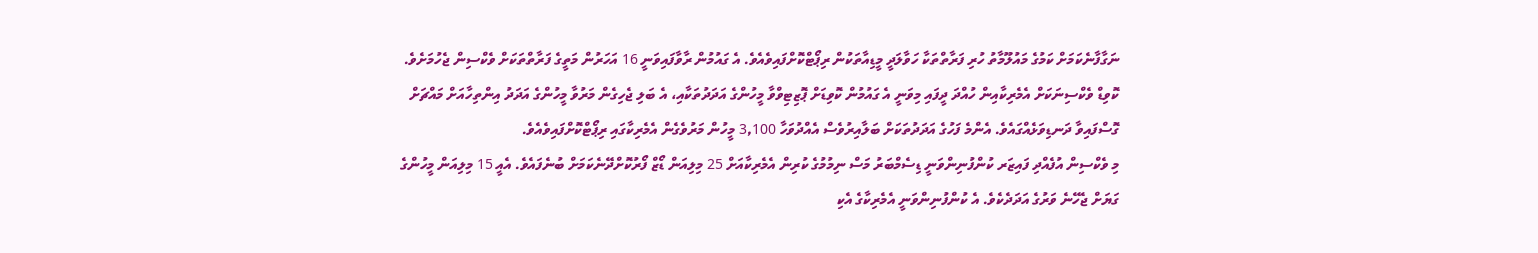ނަގާފާނެކަމަށް ކަމުގެ މައުލޫމާތު ހުރި ފަރާތްތަކާ ހަވާލަދީ މީޑިއާތަކުން ރިޕޯޓްކޮށްފައިވެއެވެ. އެ ގައުމުން ރާވާފައިވަނީ 16 އަހަރުން މަތީގެ ފަރާތްތަކަށް ވެކްސިން ޖެހުމަށެވެ.
ކޮވިޑް ވެކްސިނަކަށް އެމެރިކާއިން ހުއްދަ ދީފައި މިވަނީ އެ ގައުމުން ކޮވިޑަށް ޕޮޒިޓިވްވާ މީހުންގެ އަދަދުތަކާއި، އެ ބަލި ޖެހިގެން މަރުވާ މީހުންގެ އަދަދު އިންތިހާއަށް މައްޗަށް ގޮސްފައިވާ ދަނޑިވަޅެއްގައެވެ. އެންމެ ފަހުގެ އަދަދުތަކަށް ބަލާއިރުވެސް އެއްދުވަހާ 3,100 މީހުން މަރުވެގެން އެމެރިކާގައި ރިޕޯޓްކޮށްފައިވެއެވެ.
މި ވެކްސިން އުފެއްދި ފައިޒަރ ކުންފުނިންވަނީ ޑިސެމްބަރު މަސް ނިމުމުގެ ކުރިން އެމެރިކާއަށް 25 މިލިއަން ޑޯޒް ފޯރުކޮށްދޭނެކަމަށް ބުނެފައެވެ. އެއީ 15 މިލިއަން މީހުންގެ ގަޔަށް ޖެހޭނެ ވަރުގެ އަދަދެކެވެ. އެ ކުންފުނިންވަނީ އެމެރިކާގެ އެކި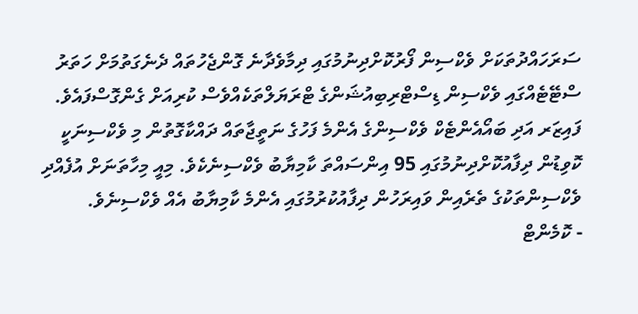ސަރަހައްދުތަކަށް ވެކްސިން ފޯރުކޮށްދިނުމުގައި ދިމާވެދާނެ ގޮންޖެހުތައް ދެނެގަތުމަށް ހަތަރު ސްޓޭޓެއްގައި ވެކްސިން ޑިސްޓްރިބިއުޝަންގެ ޓްރަޔަލްތަކެއްވެސް ކުރިއަށް ގެންގޮސްފައެވެ.
ފައިޒަރ އަދި ބައޯއެންޓެކް ވެކްސިންގެ އެންމެ ފަހުގެ ނަތީޖާތައް ދައްކާގޮތުން މި ވެކްސިނަކީ ކޮވިޑުން ދިފާއުކޮށްދިނުމުގައި 95 އިންސައްތަ ކާމިޔާބު ވެކްސިނެކެވެ. މިއީ މިހާތަނަށް އުފެއްދި ވެކްސިންތަކުގެ ތެރެއިން ވައިރަހުން ދިފާއުކުރުމުގައި އެންމެ ކާމިޔާބު އެއް ވެކްސިނެވެ.
- ކޮމެންޓް